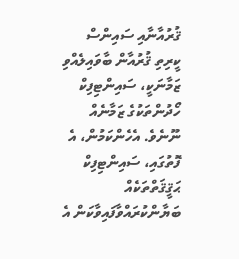ޤުރުއާނާއި ސައިންސް
ކީރިތި ޤުރުއާން ބާވައިލެއްވި ޒަމާނަކީ، ސައިންޓިފިކް ހޯދުންތަކުގެ ޒަމާނެއް ނޫނެވެ. އެހެންކަމުން، އެ ފޮތުގައި، ސައިންޓިފިކް ޙަޤީޤަތްތަކެއް ބަޔާންކުރައްވާފައިވާކަން އެ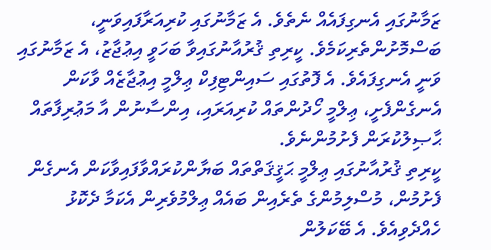ޒަމާނުގައި އެނގިފައެއް ނެތެވެ. އެ ޒަމާނުގައި ކުރިއަރާފައިވަނީ، ބަސްމޮށުންތެރިކަމެވެ. ކީރިތި ޤުރުއާނުގައިވާ ބަހަވީ އިޢުޖާޒު، އެ ޒަމާނުގައި ވަނީ އެނގިފައެވެ. އެ ފޮތުގައި ސައިންޓިފިކް ޢިލްމީ އިޢުޖާޒެއް ވާކަން އެނގެންފެށީ، ޢިލްމީ ހޯދުންތައް ކުރިއަރައި، އިންސާނުން އާ މަޢުރިފާތައް ޙާޞިލުކުރަން ފެށުމުންނެވެ.
ކީރިތި ޤުރުއާނުގައި ޢިލްމީ ޙަޤީޤަތްތައް ބަޔާންކުރައްވާފައިވާކަން އެނގެން ފެށުމުން، މުސްލިމުންގެ ތެރެއިން ބައެއް ޢިލްމުވެރިން އެކަމާ ދެކޮޅު ހެއްދެވިއެވެ. އެ ބޭކަލުން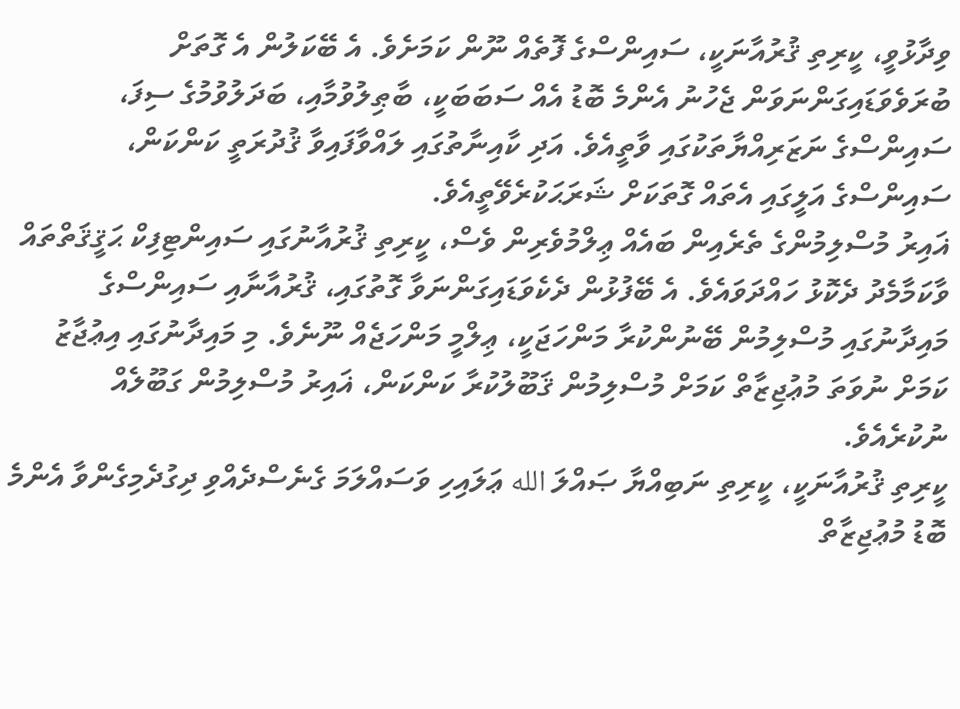ވިދާޅުވީ، ކީރިތި ޤުރުއާނަކީ، ސައިންސްގެ ފޮތެއް ނޫން ކަމަށެވެ. އެ ބޭކަލުން އެ ގޮތަށް ބުރަވެވަޑައިގަންނަވަން ޖެހުނު އެންމެ ބޮޑު އެއް ސަބަބަކީ، ބާޠިލުވުމާއި، ބަދަލުވުމުގެ ސިފަ، ސައިންސްގެ ނަޒަރިއްޔާތަކުގައި ވާތީއެވެ. އަދި ކާއިނާތުގައި ލައްވާފައިވާ ޤުދުރަތީ ކަންކަން، ސައިންސްގެ އަލީގައި އެތައް ގޮތަކަށް ޝަރަޙަކުރެވޭތީއެވެ.
ޣައިރު މުސްލިމުންގެ ތެރެއިން ބައެއް ޢިލްމުވެރިން ވެސް، ކީރިތި ޤުރުއާނުގައި ސައިންޓިފިކް ޙަޤީޤަތްތައް ވާކަމާމެދު ދެކޮޅު ހައްދަވައެވެ. އެ ބޭފުޅުން ދެކެވަޑައިގަންނަވާ ގޮތުގައި، ޤުރުއާނާއި ސައިންސްގެ މައިދާނުގައި މުސްލިމުން ބޭނުންކުރާ މަންހަޖަކީ، ޢިލްމީ މަންހަޖެއް ނޫނެވެ. މި މައިދާނުގައި އިޢުޖާޒު ކަމަށް ނުވަތަ މުޢުޖިޒާތް ކަމަށް މުސްލިމުން ޤަބޫލުކުރާ ކަންކަން، ޣައިރު މުސްލިމުން ގަބޫލެއް ނުކުރެއެވެ.
ކީރިތި ޤުރުއާނަކީ، ކީރިތި ނަބިއްޔާ ޞައްލަ الله ޢަލައިހި ވަސައްލަމަ ގެނެސްދެއްވި ދިގުދެމިގެންވާ އެންމެ ބޮޑު މުޢުޖިޒާތް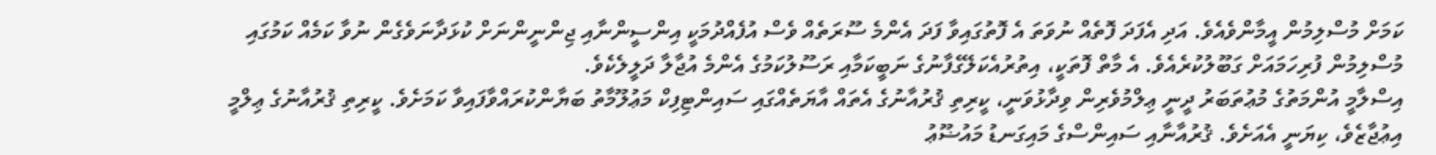ކަމަށް މުސްލިމުން އީމާންވެއެވެ. އަދި އެފަދަ ފޮތެއް ނުވަތަ އެ ފޮތުގައިވާ ފަދަ އެންމެ ސޫރަތެއް ވެސް އުފެއްދުމަކީ އިންސީންނާއި ޖިންނީންނަށް ކުޅަދާނަވެގެން ނުވާ ކަމެއް ކަމުގައި މުސްލިމުން ފުރިހަމައަށް ގަބޫލުކުރެއެވެ. އެ މާތް ފޮތަކީ، އިތުރުއެކަލޭގެފާނުގެ ނަބީކަމާއި ރަސޫލުކަމުގެ އެންމެ އުޖާލާ ދަލީލެކެވެ.
އިސްލާމީ އުންމަތުގެ މުޢުތަބަރު ދީނީ ޢިލްމުވެރިން ވިދާޅުވަނީ، ކީރިތި ޤުރުއާނުގެ އެތައް އާޔަތެއްގައި ސައިންޓިފިކް މަޢުލޫމާތު ބަޔާންކުރައްވާފައިވާ ކަމަށެވެ. ކީރިތި ޤުރުއާނުގެ ޢިލްމީ އިޢުޖާޒެވެ، ކިޔަނީ އެއަށެވެ. ޤުރުއާނާއި ސައިންސްގެ މައިގަނޑު މައުޟޫޢު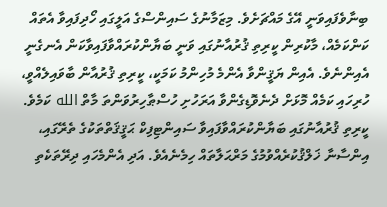ބިނާވެފައިވަނީ އޭގެ މައްޗަށެވެ. މިޒަމާނުގެ ސައިންސްގެ އަލީގައި ހޯދިފައިވާ އެތައް ކަންކަމެއް، މާކުރިން ކީރިތި ޤުރުއާނުގައި ވަނީ ބަޔާންކުރައްވާފައިވާކަން އެނގެނީ އެއިންނެވެ. އެއިން ޔަޤީންވާ އެންމެ މުހިންމު ކަމަކީ، ކީރިތި ޤުރުއާން ބާވައިލެއްވީ، ހުރިހައި ކަމެއް މޮޅަށް ދެނެވޮޑިގެންވާ އަރަހުށި ހުސްޠާހިރުވަންތަ މާތް الله ކަމެވެ.
ކީރިތި ޤުރުއާނުގައި ބަޔާންކުރައްވާފައިވާ ސައިންޓިފިކް ޙަޤީޤަތްތަކުގެ ތެރޭގައި، އިންސާނާ ޚަލްޤުކުރެއްވުމުގެ މަރްޙަލާތައް ހިމެނެއެވެ. އަދި އެންމެހައި ދިރޭތަކެތި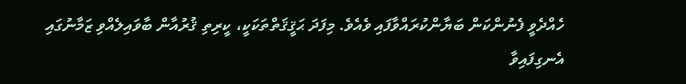ހެއްދެވީ ފެނުންކަން ބަޔާންކުރައްވާފައި ވެއެވެ. މިފަދަ ޙަޤީޤަތްތަކަކީ، ކީރިތި ޤުރުއާން ބާވައިލެއްވި ޒަމާނުގައި އެނގިފައިވާ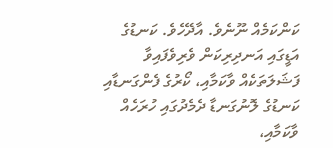ކަންކަމެއް ނޫނެވެ. އާދޭހެވެ. ކަނޑުގެ އަޑީގައި އަނދިރިކަން ވެރިވެފައިވާ ފަޝަލަތަކެއް ވާކަމާއި، ކޯރުގެ ފެންގަނޑާއި ކަނޑުގެ ލޮނުގަނޑާ ދެމެދުގައި ހުރަހެއް ވާކަމާއި،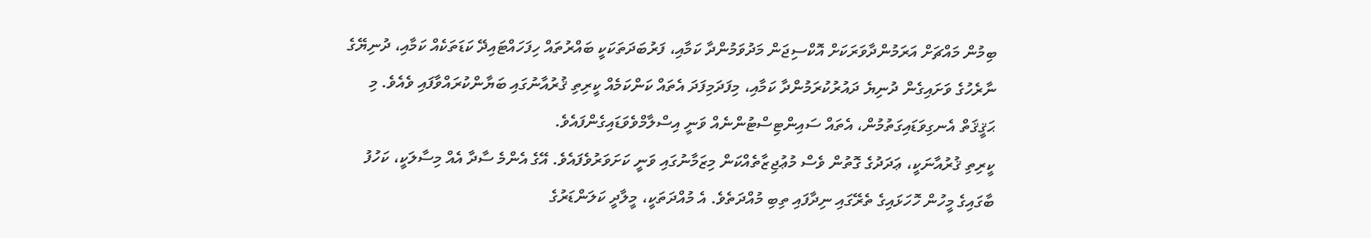ބިމުން މައްޗަށް އަރަމުންދާވަރަކަށް އޮކްސިޖަން މަދުވަމުންދާ ކަމާއި، ފަރުބަދަތަކަކީ ބައްރުތައް ހިފަހައްޓައިދޭ ކަޑަތަކެއް ކަމާއި، ދުނިޔޭގެ ނާރެހުގެ ވަށައިގެން ދުނިޔެ ދައުރުކުރަމުންދާ ކަމާއި، މިފަދަމިފަދަ އެތައް ކަންކަމެއް ކީރިތި ޤުރުއާނުގައި ބަޔާންކުރައްވާފައި ވެއެވެ. މި ޙަޤީޤަތް އެނގިވަޑައިގަތުމުން، އެތައް ސައިންޓިސްޓުންނެއް ވަނީ އިސްލާމްވެވަޑައިގެންފައެވެ.
ކީރިތި ޤުރުއާނަކީ، ޢަދަދުގެ ގޮތުން ވެސް މުޢުޖިޒާތެއްކަން މިޒަމާނުގައި ވަނީ ކަށަވަރުވެފައެވެ. އޭގެ އެންމެ ސާދާ އެއް މިސާލަކީ، ކަހުފު ބާގައިގެ މީހުން ހޮހަޅައިގެ ތެރޭގައި ނިދާފައި ތިބި މުއްދަތެވެ. އެ މުއްދަތަކީ، މީލާދީ ކަލަންޑަރުގެ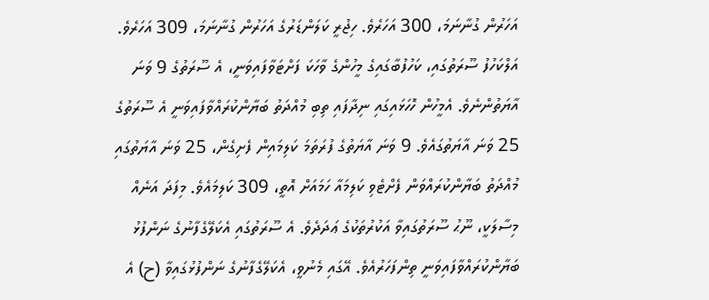އަހަރުން ގުނާނަމަ، 300 އަހަރެވެ. ހިޖުރީ ކަލަންޑަރުގެ އަހަރުން ގުނާނަމަ، 309 އަހަރެވެ. އަލްކަހުފު ސޫރަތުގައި، ކަހުފުބާގައިގެ މީހުންގެ ވާހަކަ ފަށްޓަވާފައިވަނީ، އެ ސޫރަތުގެ 9 ވަނަ އާޔަތުންނެވެ. އެމީހުން ހޮހަޅައިގައި ނިދާފައި ތިބި މުއްދަތު ބަޔާންކުރައްވާފައިވަނީ އެ ސޫރަތުގެ 25 ވަނަ އާޔަތުގައެވެ. 9 ވަނަ އާޔަތުގެ ފުރަތަމަ ކަލިމައިން ފެށިގެން، 25 ވަނަ އާޔަތުގައި މުއްދަތު ބަޔާންކުރައްވަން ފެށްޓެވި ކަލިމައާ ހަމައަށް އޮތީ، 309 ކަލިމައެވެ. މިފަދަ އަނެއް މިސާލަކީ، ނޫޙު ސޫރަތުގައިވާ އަކުރުތަކުގެ ޢަދަދެވެ. އެ ސޫރަތުގައި އެކަލޭގެފާނުގެ ނަންފުޅު ބަޔާންކުރައްވާފައިވަނީ ތިންފަހަރުއެވެ. އޭގައި މެނުވީ، އެކަލޭގެފާނުގެ ނަންފުޅުގައިވާ (ح) އެ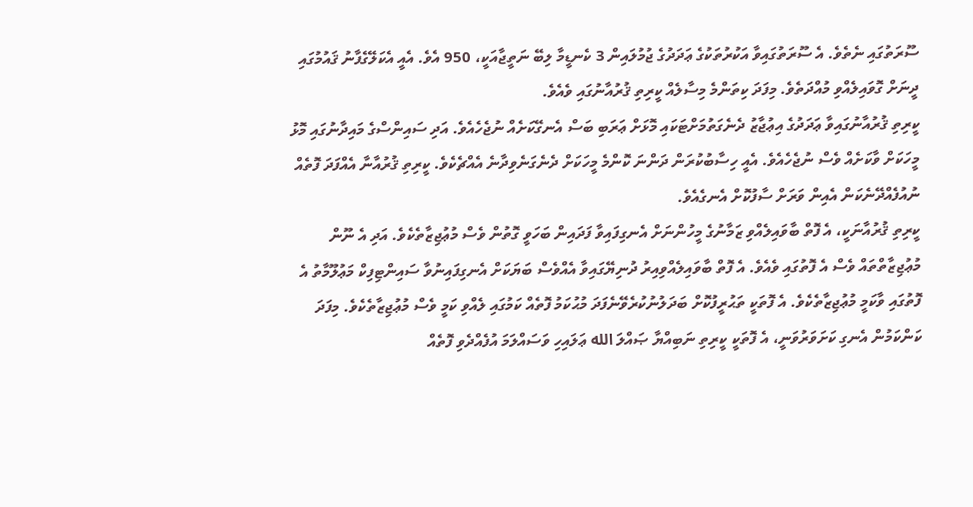ސޫރަތުގައި ނެތެވެ. އެ ސޫރަތުގައިވާ އަކުރުތަކުގެ ޢަދަދުގެ ޖުމުލައިން 3 ކެނޑީމާ ލިބޭ ނަތީޖާއަކީ، 950 އެވެ. އެއީ އެކަލޭގެފާނު ޤައުމުގައި ދީނަށް ގޮވައިލެއްވި މުއްދަތެވެ. މިފަދަ ކިތަންމެ މިސާލެއް ކީރިތި ޤުރުއާނުގައި ވެއެވެ.
ކީރިތި ޤުރުއާނުގައިވާ ޢަދަދުގެ އިޢުޖާޒު ދެނެގަތުމަށްޓަކައި މޮޅަށް ޢަރަބި ބަސް އެނގޭކަށެއް ނުޖެހެއެވެ. އަދި ސައިންސްގެ މައިދާނުގައި މޮޅު މީހަކަށް ވާކަށެއް ވެސް ނުޖެހެއެވެ. އެއީ ހިސާބުކުރަން ދަންނަ ކޮންމެ މީހަކަށް ދެނެގަނެވިދާނެ އެއްޗެކެވެ. ކީރިތި ޤުރުއާނާ އެއްފަދަ ފޮތެއް ނުއުފެއްދޭނެކަން އެއިން ވަރަށް ސާފުކޮށް އެނގެއެވެ.
ކީރިތި ޤުރުއާނަކީ، އެ ފޮތް ބާވައިލެއްވި ޒަމާނުގެ މީހުންނަށް އެނގިފައިވާ ފަދައިން ބަހަވީ ގޮތުން ވެސް މުޢުޖިޒާތެކެވެ. އަދި އެ ނޫން މުޢުޖިޒާތްތައް ވެސް އެ ފޮތުގައި ވެއެވެ. އެ ފޮތް ބާވައިލެއްވިއިރު ދުނިޔޭގައިވާ އެއްވެސް ބަޔަކަށް އެނގިފައިނުވާ ސައިންޓިފިކް މަޢުލޫމާތު އެ ފޮތުގައި ވާކަމީ މުޢުޖިޒާތެކެވެ. އެ ފޮތަކީ ތަޙުރީފުކޮށް ބަދަލުނުކުރެވޭނެފަދަ މުޙުކަމު ފޮތެއް ކަމުގައި ލެއްވި ކަމީ ވެސް މުޢުޖިޒާތެކެވެ. މިފަދަ ކަންކަމުން އެނގި ކަށަވަރުވަނީ، އެ ފޮތަކީ ކީރިތި ނަބިއްޔާ ޞައްލަ الله ޢަލައިހި ވަސައްލަމަ އުފެއްދެވި ފޮތެއް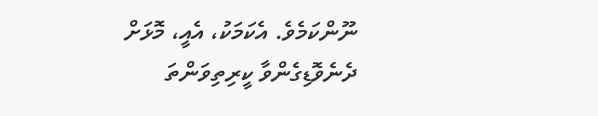ނޫންކަމެވެ. އެކަމަކު، އެއީ، މޮޅަށް ދެނެވޮޑިގެންވާ ކީރިތިވަންތަ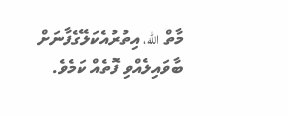މާތް الله، އިތުރުއެކަލޭގެފާނަށް ބާވައިލެއްވި ފޮތެއް ކަމެވެ.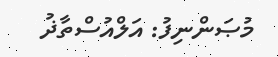މުޞަންނިފު: އަލްއުސްތާޛު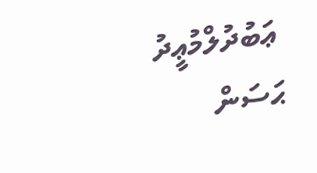ޢަބުދުލްމުޢީދު ޙަސަން